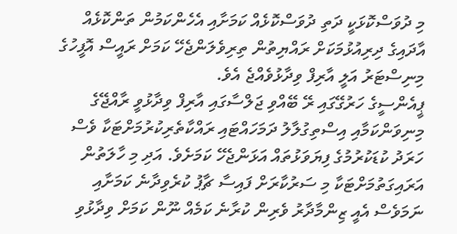މި ދުވަސްކޮޅަކީ ދަތި ދުވަސްކޮޅެއް ކަމަށާއި އެހެންކަމުން ތަންކޮޅެއް އާދައިގެ ދިރިއުޅުމަކަށް ރައްޔިތުން ތިރިވެލަންޖެހޭ ކަމަށް ރައީސް އޮފީހުގެ މިނިސްޓަރު އަލީ އާރިފް ވިދާޅުވެއްޖެ އެވެ.
ޕީއެންސީގެ ހަރުގޭގައި ރޭ ބޭއްވި ޖަލްސާގައި އާރިފް ވިދާޅުވީ ރާއްޖޭގެ މިނިވަންކަމާއި އިސްތިގުލާލު ދަމަހައްޓައި ރައްކާތެރިކުރުމަށްޓަކާ ވެސް ހަރަދު ކުޑަކުރުމުގެ ފިޔަވަޅުތައް އަޅަންޖެހޭ ކަމަށެވެ. އަދި މި ހާލަތުން އަރައިގަތުމަށްޓަކާ މި ސަރުކާރަށް ފައިސާ ޗާޕު ކުރެވިދާނެ ކަމަށާއި ނަމަވެސް އެއީ ޒިންމާދާރު ވެރިން ކުރާނެ ކަމެއް ނޫން ކަމަށް ވިދާޅުވި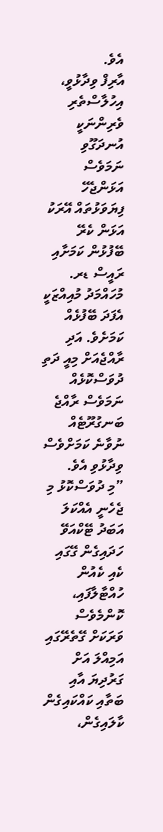އެވެ.
އާރިފް ވިދާޅުވީ، އިހުލާސްތެރި ވެރިންނަކީ އުނދަގޫވި ނަމަވެސް އަޅަންޖެހޭ ފިޔަވަޅުތައް އޭރަކު އަޅަން ކެރޭ ބޭފުޅުން ކަމަށާއި ރައީސް ޑރ. މުހައްމަދު މުއިއްޒަކީ އެފަދަ ބޭފުޅެއް ކަމަށެވެ. އަދި ރާއްޖެއަށް މިއީ ދަތި ދުވަސްކޮޅެއް ނަމަވެސް ރާއްޖެ ބަނގުރޫޓެއް ނުވާނެ ކަމަށްވެސް ވިދާޅުވި އެވެ.
”މި ދުވަސްކޮޅު މި ޖެހެނީ އެއްކަލަ އަބަދު ޓޭކްއަވޭ ހަދައިގެން ގޭގައި ކެއި ކެއުން ހުއްޓާލާފައި، ކޮންމެވެސް ވަރަކަށް ގޭތެރޭގައި އަމިއްލަ އަށް ގަރުދިޔަ އާއި ބަތާއި ކައްކައިގެން ކާލައިގެން،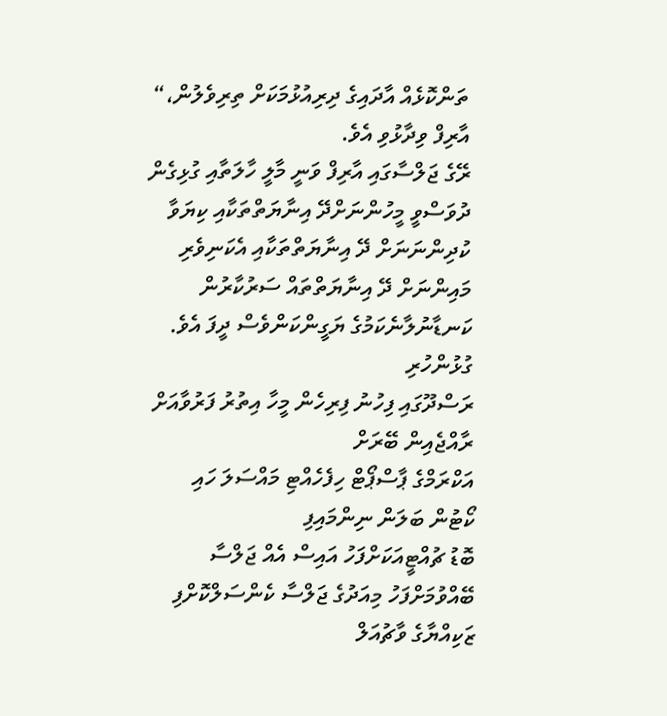ތަންކޮޅެއް އާދައިގެ ދިރިއުޅުމަކަށް ތިރިވެލުން،“ އާރިފް ވިދާޅުވި އެވެ.
ރޭގެ ޖަލްސާގައި އާރިފް ވަނީ މާލީ ހާލަތާއި ގުޅިގެން ދުވަސްވީ މީހުންނަށްދޭ އިނާޔަތްތަކާއި ކިޔަވާ ކުދިންނަނަށް ދޭ އިނާޔަތްތަކާއި އެކަނިވެރި މައިންނަށް ދޭ އިނާޔަތްތައް ސަރުކާރުން ކަނޑާނުލާނެކަމުގެ ޔަގީންކަންވެސް ދީފަ އެވެ.
ގުޅުންހުރި
ރަސްދޫގައި ފިހުނު ފިރިހެން މީހާ އިތުރު ފަރުވާއަށް ރާއްޖެއިން ބޭރަށް
އަކްރަމްގެ ޕާސްޕޯޓް ހިފެހެއްޓި މައްސަލަ ހައި ކޯޓުން ބަލަން ނިންމައިފި
ބޮޑު ޗުއްޓީއަކަށްފަހު އައިސް އެއް ޖަލްސާ ބޭއްވުމަށްފަހު މިއަދުގެ ޖަލްސާ ކެންސަލްކޮށްފި
ޒަކިއްޔާގެ ވާޗުއަލް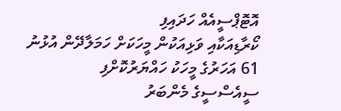އޮޓޮޕްސީއެއް ހަދައިފި
ކޯރާޑިއަކާއި ވަޅިއަކުން މީހަކަށް ހަމަލާދޭން އުޅުނު 61 އަހަރުގެ މީހަކު ހައްޔަރުކޮށްފި
ސީއެސްސީގެ މެންބަރު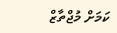ކަމަށް މުޖްތާޒް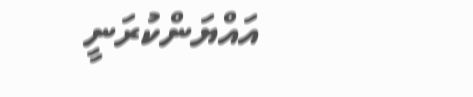އައްޔަންކުރަނީ